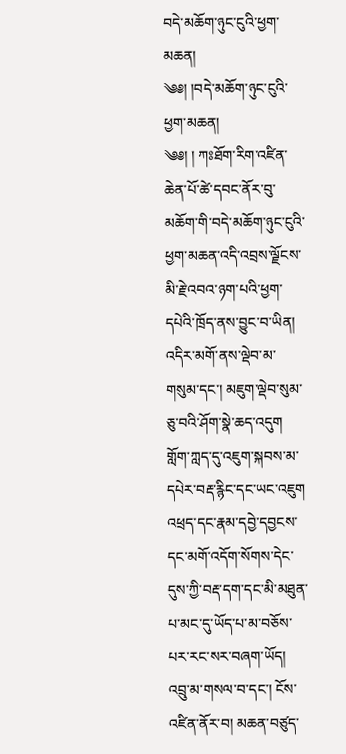བདེ་མཆོག་ཉུང་ངུའི་ཕྱག་མཆན།
༄༅། །བདེ་མཆོག་ཉུང་ངུའི་ཕྱག་མཆན།
༄༅། ། ཀཿཐོག་རིག་འཛིན་ཆེན་པོ་ཚེ་དབང་ནོར་བུ་མཆོག་གི་བདེ་མཆོག་ཉུང་ངུའི་ཕྱག་མཆན་འདི་འབྲས་ལྗོངས་མི་རྗེ་འབའ་ཉག་པའི་ཕྱག་དཔེའི་ཁྲོད་ནས་བྱུང་བ་ཡིན། འདིར་མགོ་ནས་ལྡེབ་མ་གསུམ་དང་། མཇུག་ལྡེབ་སུམ་ཅུ་བའི་ཤོག་སྣེ་ཆད་འདུག གློག་ཀླད་དུ་འཇུག་སྐབས་མ་དཔེར་བརྡ་རྙིང་དང་ཡང་འཇུག འཕྲད་དང་རྣམ་དབྱེ་དབྱངས་དང་མགོ་འདོག་སོགས་དེང་དུས་ཀྱི་བརྡ་དག་དང་མི་མཐུན་པ་མང་དུ་ཡོད་པ་མ་བཅོས་པར་རང་སར་བཞག་ཡོད། འབྲུ་མ་གསལ་བ་དང་། ངོས་འཛིན་ནོར་བ། མཆན་བཙུད་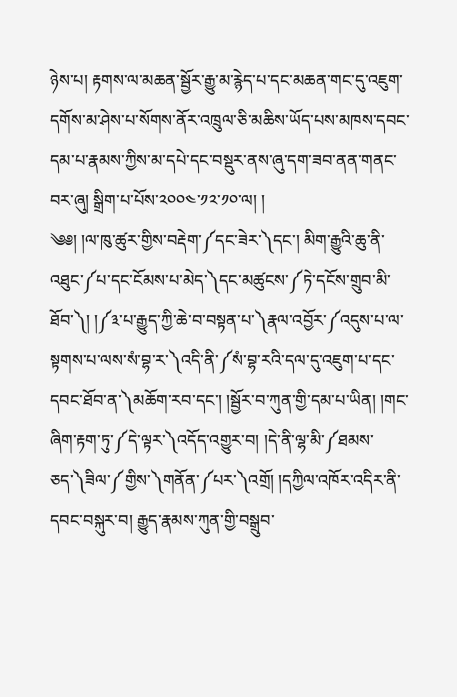ཉེས་པ། རྟགས་ལ་མཆན་སྦྱོར་རྒྱུ་མ་རྙེད་པ་དང་མཆན་གང་དུ་འཇུག་དགོས་མ་ཤེས་པ་སོགས་ནོར་འཁྲུལ་ཅི་མཆིས་ཡོད་པས་མཁས་དབང་དམ་པ་རྣམས་ཀྱིས་མ་དཔེ་དང་བསྡུར་ནས་ཞུ་དག་ཟབ་ནན་གནང་བར་ཞུ། སྒྲིག་པ་པོས་༢༠༠༤་༡༢་༡༠་ལ། །
༄༅། །ལ་ཁུ་ཚུར་གྱིས་བརྡེག་༼དང་ཟེར་༽དང་། མིག་རྒྱུའི་ཆུ་ནི་འཐུང་༼པ་དང་ངོམས་པ་མེད་༽དང་མཚུངས་༼ཏེ་དངོས་གྲུབ་མི་ཐོབ་༽། །༼༣་པ་རྒྱུད་ཀྱི་ཆེ་བ་བསྟན་པ་༽རྣལ་འབྱོར་༼འདུས་པ་ལ་སྟགས་པ་ལས་སཾ་བྷ་ར་༽འདི་ནི་༼སཾ་བྷ་རའི་དལ་དུ་འཇུག་པ་དང་དབང་ཐོབ་ན་༽མཆོག་རབ་དང་། །སྦྱོར་བ་ཀུན་གྱི་དམ་པ་ཡིན། །གང་ཞིག་རྟག་ཏུ་༼དེ་ལྟར་༽འདོད་འགྱུར་བ། །དེ་ནི་ལྷ་མི་༼ཐམས་ཅད་༽ཟིལ་༼གྱིས་༽གནོན་༼པར་༽འགྲོ། །དཀྱིལ་འཁོར་འདིར་ནི་དབང་བསྐུར་བ། རྒྱུད་རྣམས་ཀུན་གྱི་བསྒྲུབ་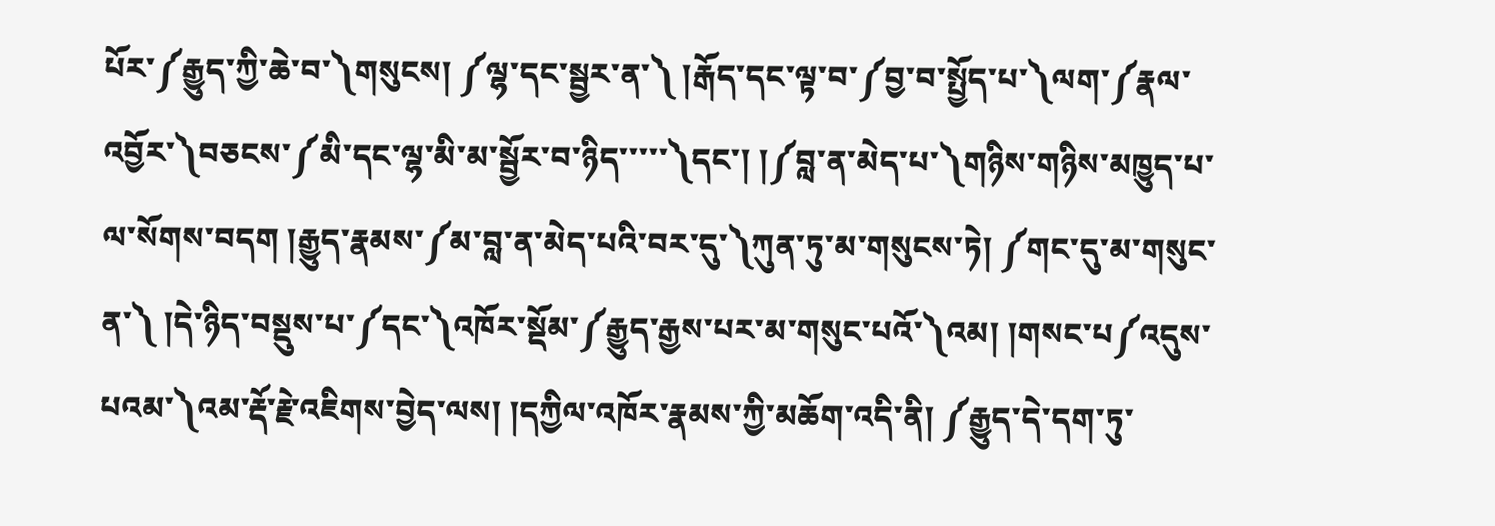པོར་༼རྒྱུད་ཀྱི་ཆེ་བ་༽གསུངས། ༼ལྷ་དང་སྦྱར་ན་༽ །རྒོད་དང་ལྟ་བ་༼བྱ་བ་སྤྱོད་པ་༽ལག་༼རྣལ་འབྱོར་༽བཅངས་༼མི་དང་ལྷ་མི་མ་སྦྱོར་བ་ཉིད་་་་་༽དང་། །༼བླ་ན་མེད་པ་༽གཉིས་གཉིས་མཁྱུད་པ་ལ་སོགས་བདག །རྒྱུད་རྣམས་༼མ་བླ་ན་མེད་པའི་བར་དུ་༽ཀུན་ཏུ་མ་གསུངས་ཏེ། ༼གང་དུ་མ་གསུང་ན་༽ །དེ་ཉིད་བསྡུས་པ་༼དང་༽འཁོར་སྡོམ་༼རྒྱུད་རྒྱས་པར་མ་གསུང་པའོ་༽འམ། །གསང་པ༼འདུས་པའམ་༽འམ་རྡོ་རྗེ་འཇིགས་བྱེད་ལས། །དཀྱིལ་འཁོར་རྣམས་ཀྱི་མཆོག་འདི་ནི། ༼རྒྱུད་དེ་དག་ཏུ་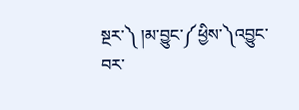སྔར་༽ །མ་བྱུང་༼ཕྱིས་༽འབྱུང་བར་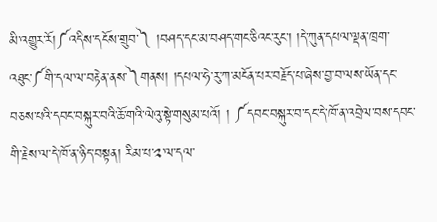མི་འགྱུར་རོ།༼འདིས་དངོས་གྲུབ་༽ །བཤད་དང་མ་བཤད་གང་ཅིའང་རུང་། །དེ་ཀུན་དཔལ་ལྡན་ཁྲག་འཐུང་༼གི་དལ་ལ་བརྟེན་ནས་༽གནས། །དཔལ་ཧེ་རུ་ཀ་མངོན་པར་བརྗོད་པ་ཞེས་བྱ་བ་ལས་ཡོན་དང་བཅས་པའི་དབང་བསྐུར་བའི་ཆོ་གའི་ལེའུ་སྟེ་གསུམ་པའོ། ། ༼དབང་བསྐུར་བ་དང་དེ་ཁོ་ན་འབྲེལ་བས་དབང་གི་རྗེས་ལ་དེ་ཁོ་ན་ཉིད་བསྟན། རིམ་པ་༢་ལ་དལ་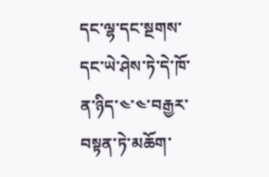དང་ལྷ་དང་སྔགས་དང་ཡེ་ཤེས་ཏེ་དེ་ཁོ་ན་ཉིད་༤་༤་བརྒྱར་བསྟན་ཏེ་མཆོག་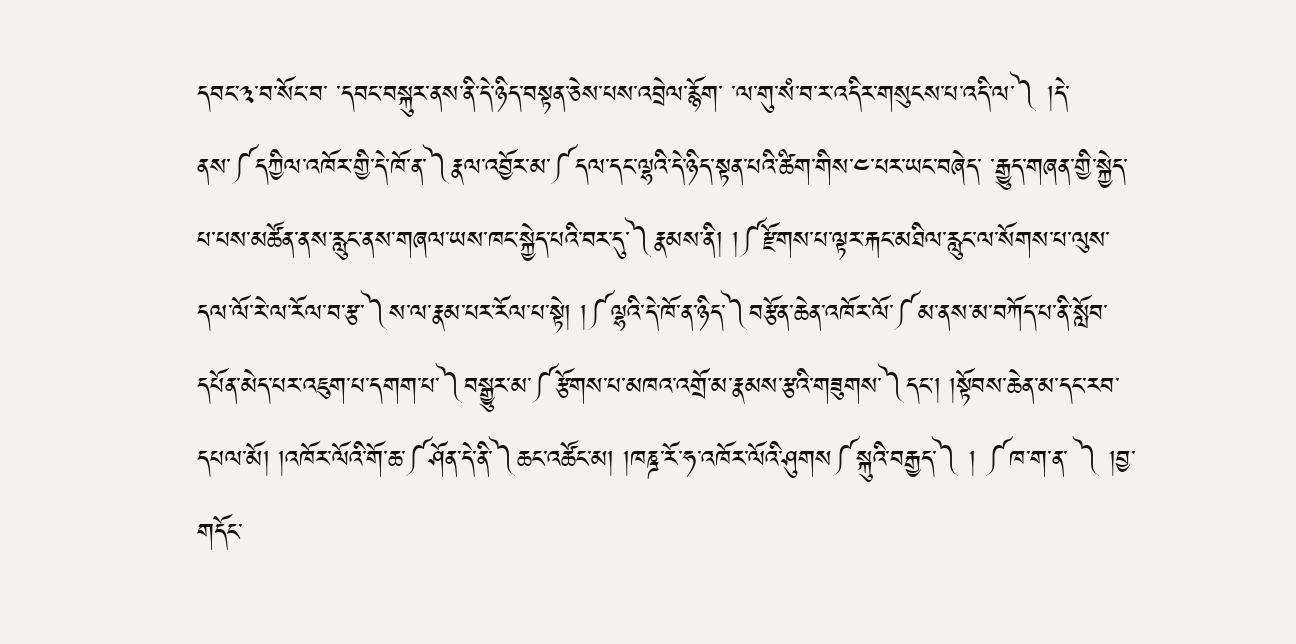དབང་༣་བ་སོང་བ་ ་དབང་བསྐུར་ནས་ནི་དེ་ཉིད་བསྟན་ཅེས་པས་འབྲེལ་རྙོག་ ་ལ་གུ་སཾ་བ་ར་འདིར་གསུངས་པ་འདི་ལ་༽ །དེ་ནས་༼དཀྱིལ་འཁོར་གྱི་དེ་ཁོ་ན་༽རྣལ་འབྱོར་མ་༼དལ་དང་ལྷའི་དེ་ཉིད་སྟན་པའི་ཚིག་གིས་༤་པར་ཡང་བཞེད་ ་རྒྱུད་གཞན་གྱི་སྐྱེད་པ་པས་མཚོན་ནས་རླུང་ནས་གཞལ་ཡས་ཁང་སྐྱེད་པའི་བར་དུ་༽རྣམས་ནི། །༼རྫོགས་པ་ལྟར་རྐང་མཐིལ་རླུང་ལ་སོགས་པ་ལུས་དལ་ལོ་རེ་ལ་རོལ་བ་རྩ་༽ས་ལ་རྣམ་པར་རོལ་པ་སྟེ། །༼ལྷའི་དེ་ཁོ་ན་ཉིད་༽བརྩོན་ཆེན་འཁོར་ལོ་༼མ་ནས་མ་བཀོད་པ་ནི་སློབ་དཔོན་མེད་པར་འཇུག་པ་དགག་པ་༽བསྒྱུར་མ་༼རྩོགས་པ་མཁའ་འགྲོ་མ་རྣམས་རྩའི་གཟུགས་༽དང་། །སྟོབས་ཆེན་མ་དང་རབ་དཔལ་མོ། །འཁོར་ལོའི་གོ་ཆ་༼ཤོན་དེ་ནི་༽ཆང་འཚོང་མ། །ཁཎྜ་རོ་ཧ་འཁོར་ལོའི་ཤུགས༼སྐུའི་བརྒྱད་༽ ། ༼ཁ་ག་ན་ ༽ །བྱ་གདོང་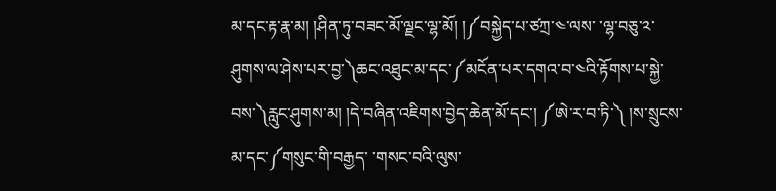མ་དང་རྟ་རྣ་མ། །ཤིན་ཏུ་བཟང་མོ་ལྗང་ལྷ་མོ། །༼བསྐྱེད་པ་ཙཀྲ་༤་ལས་ ་ལྷ་བཅུ་༢་ཤུགས་ལ་ཤེས་པར་བྱ་༽ཆང་འཐུང་མ་དང་༼མངོན་པར་དགའ་བ་༤འི་རྟོགས་པ་སྐྱེ་བས་༽རླུང་ཤུགས་མ། །དེ་བཞིན་འཇིགས་བྱེད་ཆེན་མོ་དང་། ༼ཨེ་ར་བ་ཏི་༽ །ས་སྲུངས་མ་དང་༼གསུང་གི་བརྒྱད་ ་གསང་བའི་ལུས་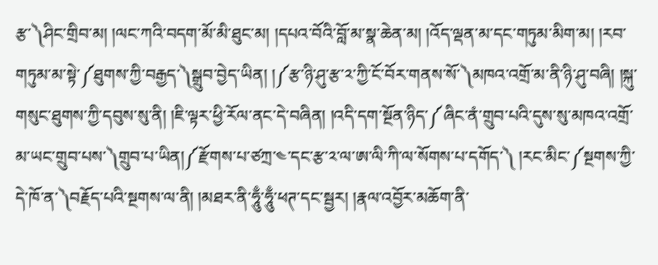རྩ་༽ཤིང་གྲིབ་མ། །ལང་ཀའི་བདག་མོ་མི་ཐུང་མ། །དཔའ་བོའི་བློ་མ་སྣ་ཆེན་མ། །འོད་ལྡན་མ་དང་གཏུམ་མིག་མ། །རབ་གཏུམ་མ་སྟེ་༼ཐུགས་ཀྱི་བརྒྱད་༽སྒྲུབ་བྱེད་ཡིན། །༼རྩ་ཉི་ཤུ་རྩ་༢་ཀྱི་ངོ་བོར་གནས་སོ་༽མཁའ་འགྲོ་མ་ནི་ཉི་ཤུ་བཞི། །སྐུ་གསུང་ཐུགས་ཀྱི་དབུས་སུ་ནི། །ཇི་ལྟར་ཕྱི་རོལ་ནང་དེ་བཞིན། །འདི་དག་སྔོན་ཉིད་༼ཞིང་ནཾ་གྲུབ་པའི་དུས་སུ་མཁའ་འགྲོ་མ་ཡང་གྲུབ་པས་༽གྲུབ་པ་ཡིན།༼རྫོགས་པ་ཙཀྲ་༤་དང་རྩ་༢་ལ་ཨ་ལི་ཀི་ལ་སོགས་པ་དགོད་༽ །རང་མིང་༼སྔགས་ཀྱི་དེ་ཁོ་ན་༽བརྗོད་པའི་སྔགས་ལ་ནི། །མཐར་ནི་ཧཱུྃ་ཧཱུྃ་ཕཊ་དང་སྦྱར། །རྣལ་འབྱོར་མཆོག་ནི་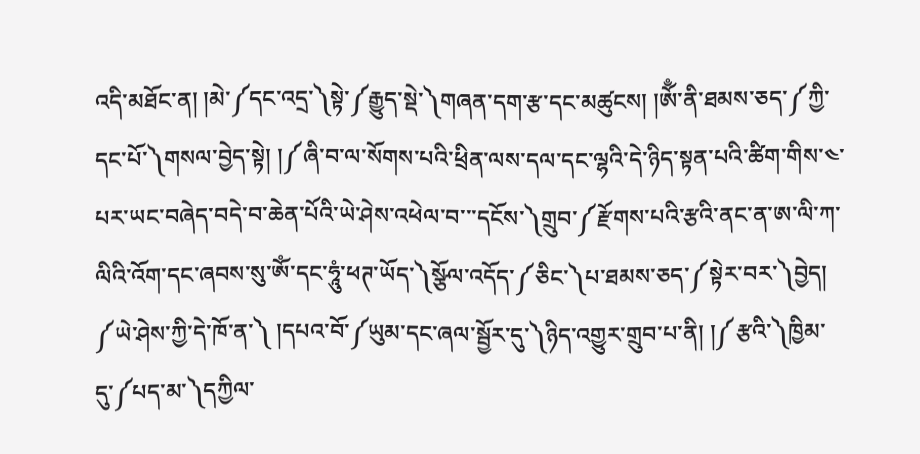འདི་མཐོང་ན། །མེ་༼དང་འདྲ་༽སྟེ་༼རྒྱུད་སྡེ་༽གཞན་དག་རྩ་དང་མཚུངས། །ཨོྃ་ནི་ཐམས་ཅད་༼ཀྱི་དང་པོ་༽གསལ་བྱེད་སྟེ། །༼ཞི་བ་ལ་སོགས་པའི་ཕྲིན་ལས་དལ་དང་ལྷའི་དེ་ཉིད་སྟན་པའི་ཚིག་གིས་༤་པར་ཡང་བཞེད་བདེ་བ་ཆེན་པོའི་ཡེ་ཤེས་འཕེལ་བ་་་དངོས་༽གྲུབ་༼རྫོགས་པའི་རྩའི་ནང་ན་ཨ་ལི་ཀ་ལིའི་འོག་དང་ཞབས་སུ་ཨོཾ་དང་ཧཱུཾ་ཕཊ་ཡོད་༽སྩོལ་འདོད་༼ཅིང་༽པ་ཐམས་ཅད་༼སྟེར་བར་༽བྱེད། ༼ཡེ་ཤེས་ཀྱི་དེ་ཁོ་ན་༽ །དཔའ་བོ་༼ཡུམ་དང་ཞལ་སྦྱོར་དུ་༽ཉིད་འགྱུར་གྲུབ་པ་ནི། །༼རྩའི་༽ཁྱིམ་དུ་༼པད་མ་༽དཀྱིལ་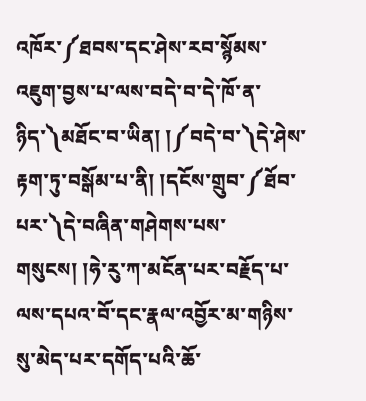འཁོར་༼ཐབས་དང་ཤེས་རབ་སྙོམས་འཇུག་བྱས་པ་ལས་བདེ་བ་དེ་ཁོ་ན་ཉིད་༽མཐོང་བ་ཡིན། །༼བདེ་བ་༽དེ་ཤེས་རྟག་ཏུ་བསྒོམ་པ་ནི། །དངོས་གྲུབ་༼ཐོབ་པར་༽དེ་བཞིན་གཤེགས་པས་གསུངས། །ཧེ་རུ་ཀ་མངོན་པར་བརྗོད་པ་ལས་དཔའ་བོ་དང་རྣལ་འབྱོར་མ་གཉིས་སུ་མེད་པར་དགོད་པའི་ཆོ་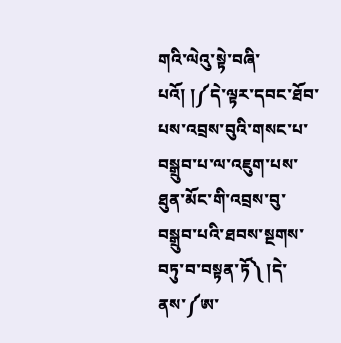གའི་ལེའུ་སྟེ་བཞི་པའོ། །༼དེ་ལྟར་དབང་ཐོབ་པས་འབྲས་བུའི་གསང་པ་བསྒྲུབ་པ་ལ་འཇུག་པས་ཐུན་མོང་གི་འབྲས་བུ་བསྒྲུབ་པའི་ཐབས་སྔགས་བཏུ་བ་བསྟན་ཏོ༽ །དེ་ནས་༼ཨ་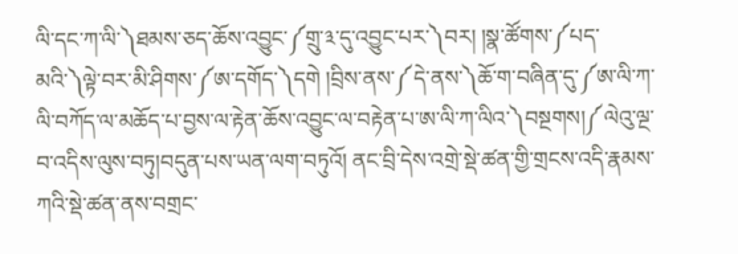ལི་དང་ཀ་ལི་༽ཐམས་ཅད་ཆོས་འབྱུང་༼གྲུ་༣་དུ་འབྱུང་པར་༽བར། །སྣ་ཚོགས་༼པད་མའི་༽ལྟེ་བར་མི་ཤིགས་༼ཨ་དགོད་༽དགེ །བྲིས་ནས་༼དེ་ནས་༽ཆོ་ག་བཞིན་དུ་༼ཨ་ལི་ཀ་ལི་བཀོད་ལ་མཆོད་པ་བྱས་ལ་རྟེན་ཆོས་འབྱུང་ལ་བརྟེན་པ་ཨ་ལི་ཀ་ལིའ་༽བསྔགས།༼ལེའུ་ལྔ་བ་འདིས་ལུས་བཏུ།བདུན་པས་ཡན་ལག་བཏུའོ། ནང་བྲི་དེས་འགྲེ་སྡེ་ཚན་གྱི་གྲངས་འདི་རྣམས་ཀའི་སྡེ་ཚན་ནས་བགྲང་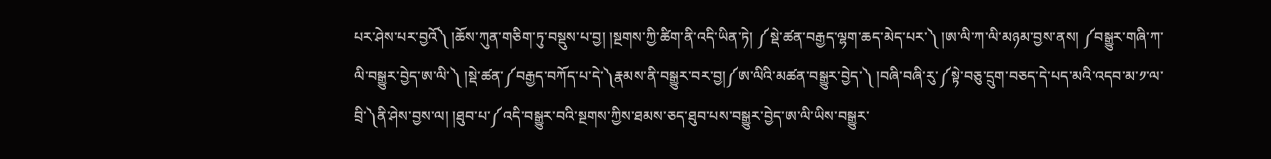པར་ཤེས་པར་བྱའོ༽ །ཆོས་ཀུན་གཅིག་ཏུ་བསྡུས་པ་བྱ། །སྔགས་ཀྱི་ཚིག་ནི་འདི་ཡིན་ཏེ། ༼སྡེ་ཚན་བརྒྱད་ལྷག་ཆད་མེད་པར་༽ །ཨ་ལི་ཀ་ལི་མཉམ་བྱས་ནས། ༼བསྒྱུར་གཞི་ཀ་ལི་བསྒྱུར་བྱེད་ཨ་ལི་༽ །སྡེ་ཚན་༼བརྒྱད་བཀོད་པ་དེ་༽རྣམས་ནི་བསྒྱུར་བར་བྱ།༼ཨ་ལིའི་མཚན་བསྒྱུར་བྱེད་༽ །བཞི་བཞི་རུ་༼སྟེ་བཅུ་དྲུག་བཅད་དེ་པད་མའི་འདབ་མ་༡་ལ་བྲི་༽ནི་ཤེས་བྱས་ལ། །ཐུབ་པ་༼འདི་བསྒྱུར་བའི་སྔགས་ཀྱིས་ཐམས་ཅད་ཐུབ་པས་བསྒྱུར་བྱེད་ཨ་ལི་ཡིས་བསྒྱུར་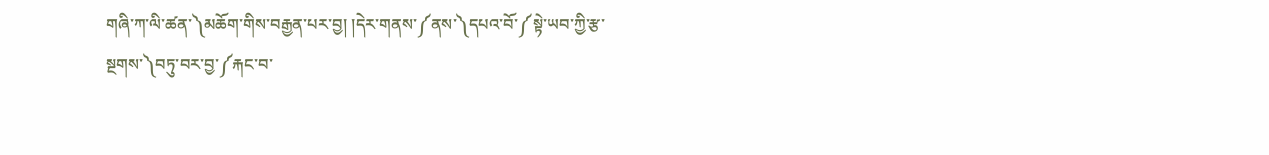གཞི་ཀ་ལི་ཚན་༽མཆོག་གིས་བརྒྱན་པར་བྱ། །དེར་གནས་༼ནས་༽དཔའ་བོ་༼སྟེ་ཡབ་ཀྱི་རྩ་སྔགས་༽བཏུ་བར་བྱ་༼རྐང་བ་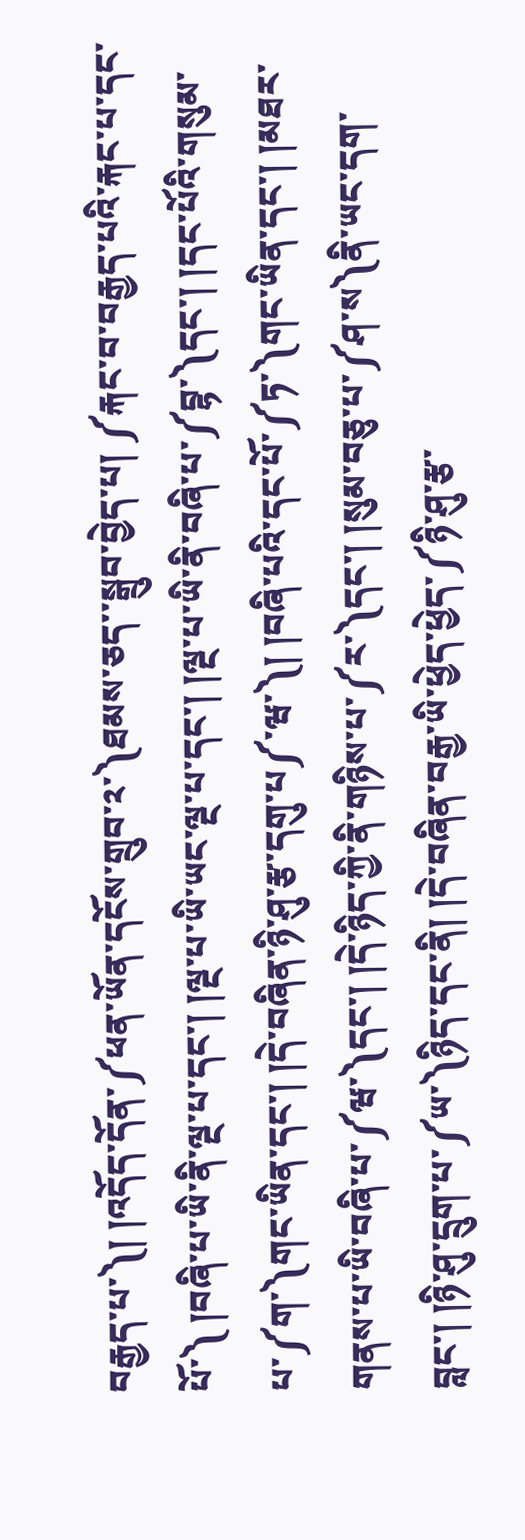བརྒྱད་པ་༽། །འདོད་དོན་༼ཕན་ཡོན་དངོས་གྲུབ་༢་༽ཐམས་ཅད་་སྒྲུབ་བྱེད་པ། ༼རྐང་བ་བརྒྱད་པའི་རྐང་པ་དང་པོ་༽ །བཞི་པ་ཡི་ནི་ལྔ་པ་དང་། །ལྔ་པ་ཡི་ཡང་ལྔ་པ་དང་། །ལྔ་པ་ཡི་ནི་བཞི་པ་༼བྷ་༽དང་། །དང་པོའི་གསུམ་པ་༼ག་༽གང་ཡིན་དང་། །དེ་བཞིན་ཉི་ཤུ་རྩ་དགུ་པ༼་ཝ་༽། །བཞི་པའི་དང་པོ་༼ཏ་༽གང་ཡིན་དང་། །མཐར་གནས་པ་ཡི་བཞི་པ་༼ཝ་༽དང་། །དེ་ཉིད་ཀྱི་ནི་གཉིས་པ་༼ར་༽དང་། །སུམ་བཅུ་པ་༼ཤ་ས༽ནི་ཡང་དག་བླང་། །ཉི་ཤུ་དྲུག་པ་༼ཡ་༽ཉིད་དང་ནི། །དེ་བཞིན་བརྒྱ་ཡི་ཕྱེད་ཕྱེད་༼ཉི་ཤུ་རྩ་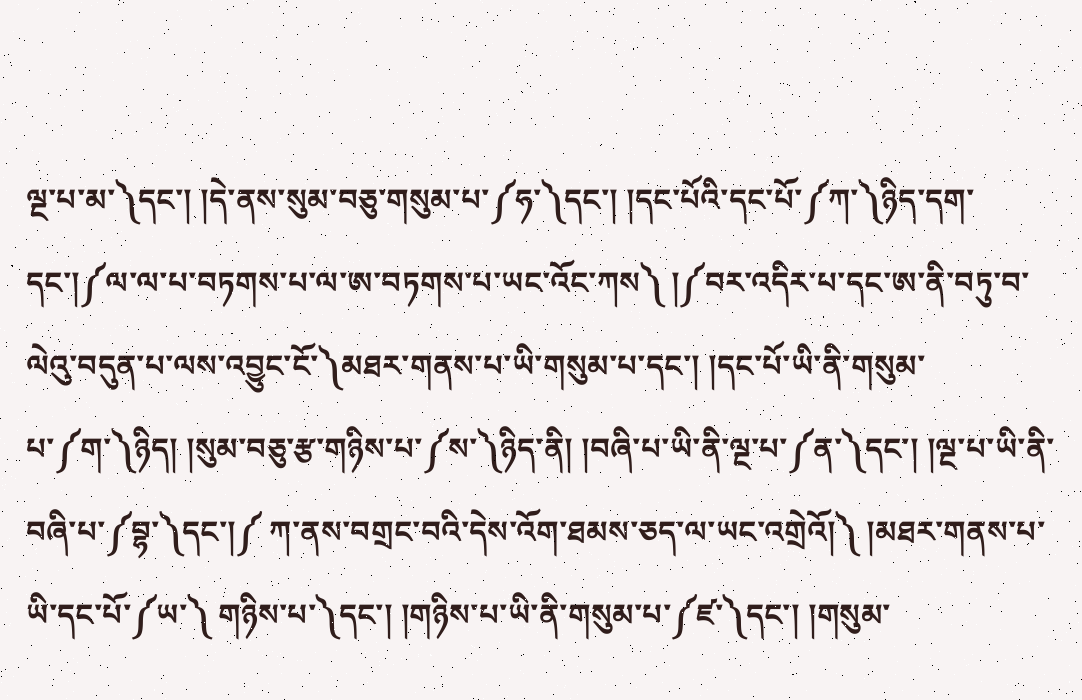ལྔ་པ་མ་༽དང་། །དེ་ནས་སུམ་བཅུ་གསུམ་པ་༼ཧ་༽དང་། །དང་པོའི་དང་པོ་༼ཀ་༽ཉིད་དག་དང་།༼ལ་ལ་པ་བཏགས་པ་ལ་ཨ་བཏགས་པ་ཡང་འོང་ཀས༽ །༼བར་འདིར་པ་དང་ཨ་ནི་བཏུ་བ་ལེའུ་བདུན་པ་ལས་འབྱུང་ངོ་༽མཐར་གནས་པ་ཡི་གསུམ་པ་དང་། །དང་པོ་ཡི་ནི་གསུམ་པ་༼ག་༽ཉིད། །སུམ་བཅུ་རྩ་གཉིས་པ་༼ས་༽ཉིད་ནི། །བཞི་པ་ཡི་ནི་ལྔ་པ་༼ན་༽དང་། །ལྔ་པ་ཡི་ནི་བཞི་པ་༼བྷ་༽དང་།༼ ཀ་ནས་བགྲང་བའི་དེས་འོག་ཐམས་ཅད་ལ་ཡང་འགྲེའོ།༽ །མཐར་གནས་པ་ཡི་དང་པོ་༼ཡ་༽ གཉིས་པ་༽དང་། །གཉིས་པ་ཡི་ནི་གསུམ་པ་༼ཛ་༽དང་། །གསུམ་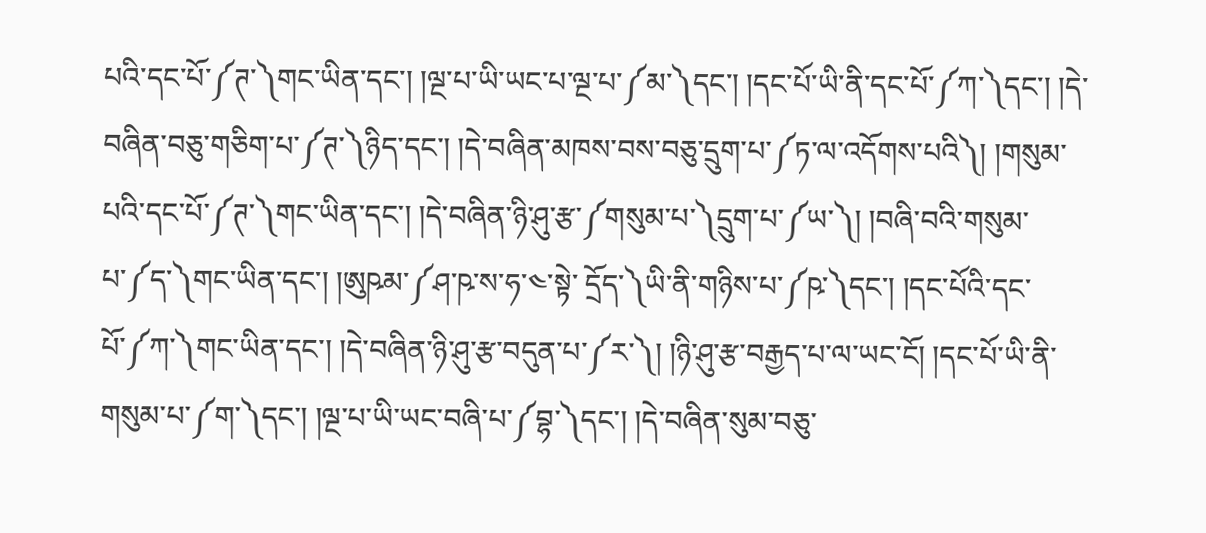པའི་དང་པོ་༼ཊ་༽གང་ཡིན་དང་། །ལྔ་པ་ཡི་ཡང་པ་ལྔ་པ་༼མ་༽དང་། །དང་པོ་ཡི་ནི་དང་པོ་༼ཀ་༽དང་། །དེ་བཞིན་བཅུ་གཅིག་པ་༼ཊ་༽ཉིད་དང་། །དེ་བཞིན་མཁས་བས་བཅུ་དྲུག་པ་༼ཏ་ལ་འདོགས་པའི༽། །གསུམ་པའི་དང་པོ་༼ཊ་༽གང་ཡིན་དང་། །དེ་བཞིན་ཉི་ཤུ་རྩ་༼གསུམ་པ་༽དྲུག་པ་༼ཡ་༽། །བཞི་བའི་གསུམ་པ་༼ད་༽གང་ཡིན་དང་། །ཨུཥམ་༼ཤ་ཥ་ས་ཧ་༤་སྟེ་ དྲོད་༽ཡི་ནི་གཉིས་པ་༼ཥ་༽དང་། །དང་པོའི་དང་པོ་༼ཀ་༽གང་ཡིན་དང་། །དེ་བཞིན་ཉི་ཤུ་རྩ་བདུན་པ་༼ར་༽། །ཉི་ཤུ་རྩ་བརྒྱད་པ་ལ་ཡང་ངོ། །དང་པོ་ཡི་ནི་གསུམ་པ་༼ག་༽དང་། །ལྔ་པ་ཡི་ཡང་བཞི་པ་༼བྷ་༽དང་། །དེ་བཞིན་སུམ་བཅུ་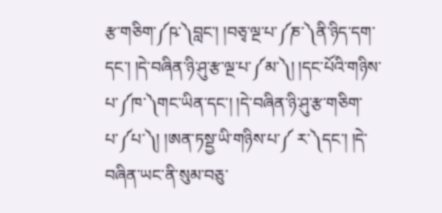རྩ་གཅིག་༼ཥ་༽བླང་། །བཅྭ་ལྔ་པ་༼ཎ་༽ནི་ཉིད་དག་དང་། །དེ་བཞིན་ཉི་ཤུ་རྩ་ལྔ་པ་༼མ་༽། །དང་པོའི་གཉིས་པ་༼ཁ་༽གང་ཡིན་དང་། །དེ་བཞིན་ཉི་ཤུ་རྩ་གཅིག་པ་༼པ་༽། །ཨན་ཏསྡྱ་ཡི་གཉིས་པ་༼ ར་༽དང་། །དེ་བཞིན་ཡང་ནི་སུམ་བཅུ་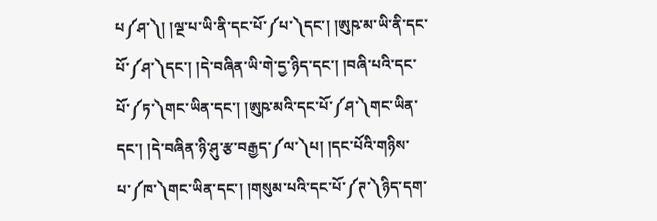པ༼ཤ་༽། །ལྔ་པ་ཡི་ནི་དང་པོ་༼པ་༽དང་། །ཨུཥ་མ་ཡི་ནི་དང་པོ་༼ཤ་༽དང་། །དེ་བཞིན་ཡི་གེ་དྱ་ཉིད་དང་། །བཞི་པའི་དང་པོ་༼ཏ་༽གང་ཡིན་དང་། །ཨུཥ་མའི་དང་པོ་༼ཤ་༽གང་ཡིན་དང་། །དེ་བཞིན་ཉི་ཤུ་རྩ་བརྒྱད་༼ལ་༽པ། །དང་པོའི་གཉིས་པ་༼ཁ་༽གང་ཡིན་དང་། །གསུམ་པའི་དང་པོ་༼ཊ་༽ཉིད་དག་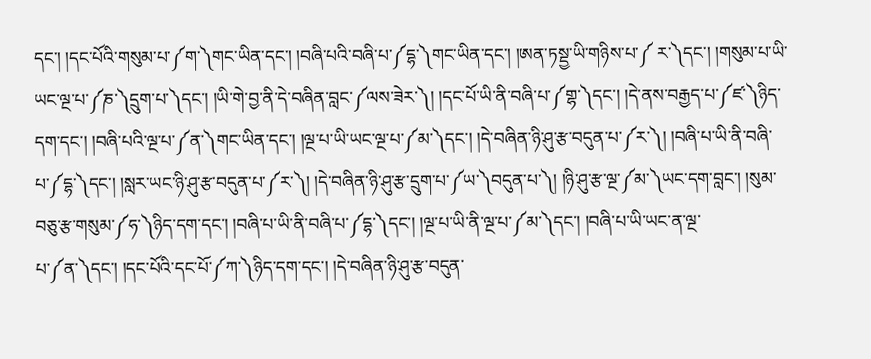དང་། །དང་པོའི་གསུམ་པ་༼ག་༽གང་ཡིན་དང་། །བཞི་པའི་བཞི་པ་༼དྷ་༽གང་ཡིན་དང་། །ཨན་ཏསྡྱ་ཡི་གཉིས་པ་༼ ར་༽དང་། །གསུམ་པ་ཡི་ཡང་ལྔ་པ་༼ཎ་༽དྲུག་པ་༽དང་། །ཡི་གེ་བྱ་ནི་དེ་བཞིན་བླང་༼ལས་ཟེར་༽། །དང་པོ་ཡི་ནི་བཞི་པ་༼གྷ་༽དང་། །དེ་ནས་བརྒྱད་པ་༼ཛ་༽ཉིད་དག་དང་། །བཞི་པའི་ལྔ་པ་༼ན་༽གང་ཡིན་དང་། །ལྔ་པ་ཡི་ཡང་ལྔ་པ་༼མ་༽དང་། །དེ་བཞིན་ཉི་ཤུ་རྩ་བདུན་པ་༼ར་༽། །བཞི་པ་ཡི་ནི་བཞི་པ་༼དྷ་༽དང་། །སླར་ཡང་ཉི་ཤུ་རྩ་བདུན་པ་༼ར་༽། །དེ་བཞིན་ཉི་ཤུ་རྩ་དྲུག་པ་༼ཡ་༽བདུན་པ་༽། །ཉི་ཤུ་རྩ་ལྔ་༼མ་༽ཡང་དག་བླང་། །སུམ་བཅུ་རྩ་གསུམ་༼ཧ་༽ཉིད་དག་དང་། །བཞི་པ་ཡི་ནི་བཞི་པ་༼དྷ་༽དང་། །ལྔ་པ་ཡི་ནི་ལྔ་པ་༼མ་༽དང་། །བཞི་པ་ཡི་ཡང་ན་ལྔ་པ་༼ན་༽དང་། །དང་པོའི་དང་པོ་༼ཀ་༽ཉིད་དག་དང་། །དེ་བཞིན་ཉི་ཤུ་རྩ་བདུན་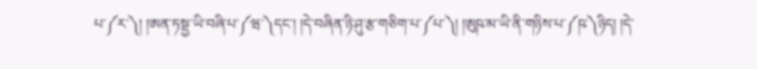པ་༼ར་༽། །ཨན་ཏསྡྱ་ཡི་བཞི་པ་༼ཝ་༽དང་། །དེ་བཞིན་ཉི་ཤུ་རྩ་གཅིག་པ་༼པ་༽། །ཨུཥ་མ་ཡི་ནི་གཉིས་པ་༼ཥ་༽ཉིད། །དེ་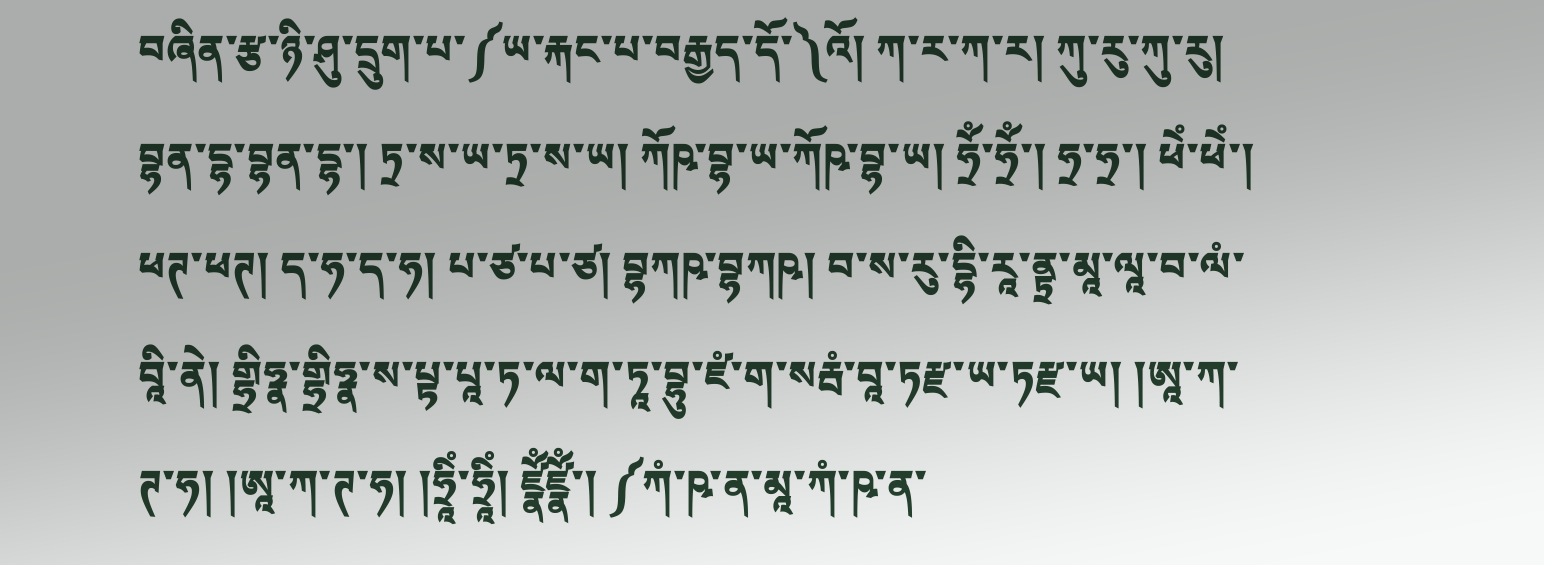བཞིན་རྩ་ཉི་ཤུ་དྲུག་པ་༼ཡ་རྐང་པ་བརྒྱད་དོ་༽འོ། ཀ་ར་ཀ་ར། ཀུ་རུ་ཀུ་རུ། བྷན་དྷ་བྷན་དྷ་། ཏྲ་ས་ཡ་ཏྲ་ས་ཡ། ཀོཥ་བྷ་ཡ་ཀོཥ་བྷ་ཡ། ཧྲོཾ་ཧྲོཾ་། ཧྲ་ཧྲ་། ཕེཾ་ཕེཾ་། ཕཊ་ཕཊ། ད་ཧ་ད་ཧ། པ་ཙ་པ་ཙ། བྷཀཥ་བྷཀཥ། བ་ས་རུ་དྷི་རཱ་ནྟྲ་མཱ་ལཱ་བ་ལཾ་བཱི་ནེ། གྷྲིཧྣ་གྷྲིཧྣ་ས་པྟ་པཱ་ཏ་ལ་ག་ཏཱ་བྷུ་ཛཾ་ག་སརྦཾ་བཱ་ཏརྫ་ཡ་ཏརྫ་ཡ། །ཨཱ་ཀ་ཊ་ཧ། །ཨཱ་ཀ་ཊ་ཧ། །ཧྲཱིཾ་ཧྲཱིཾ། ཛྣོཾཛྣོཾ་། ༼ཀཾ་ཥ་ན་མཱ་ཀཾ་ཥ་ན་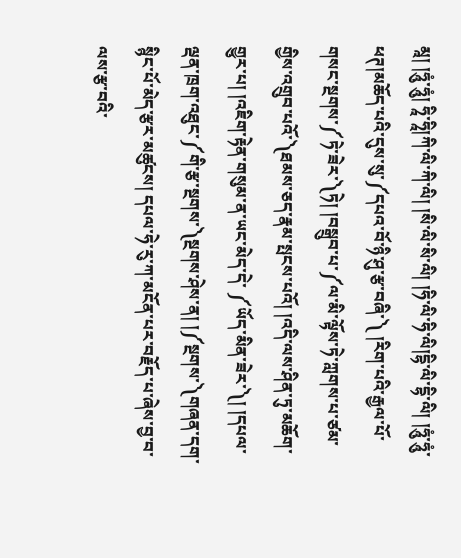མཱ། །ཧཱུཾ་ཧཱུཾ། ཧཱི་ཧཱི།ཀི་ལི་ཀི་ལི། །སི་ལི་སི་ལི། །ཧི་ལི་ཧི་ལི།དྷི་ལི་དྷི་ལི། །ཧཱུཾ་ཧཱུཾ་ཕཊ།མཆོད་པའི་དུས་སུ་༼དཔའ་བོ་ཉི་ཤུ་རྩ་བཞི་༽ །རིག་པའི་རྒྱལ་པོ་གསང་སྔགས་༼ཏེ་ཟེར་༽ཏེ། །བསྒྲུབ་པ་༼ལ་མི་ལྟོས་ཏེ་ཀླགས་པ་ཙམ་གྱིས་འགྲུབ་པའོ་༽ཐམས་ཅད་རྣམ་སྤངས་པའོ། །འདི་ལས་ཤིན་ཏུ་མཆོག་གྱུར་པ། །འཇིག་རྟེན་གསུམ་ན་ཡང་མེད་དེ་ ༼ཡོད་མིན་ཟེར་༽། །དཔལ་ལྡན་ཁྲག་འཐུང་༼གི་རྩ་སྔགས་༽སྔགས་ཤེས་ན། །༼སྔགས་༽གཞན་དག་སྙིང་པོ་མེད་རྩར་མཚུངས། དཔལ་ཧེ་རུ་ཀ་མངོན་པར་བརྗོད་པ་ཞེས་བྱ་བ་ལས་རྩ་བའི་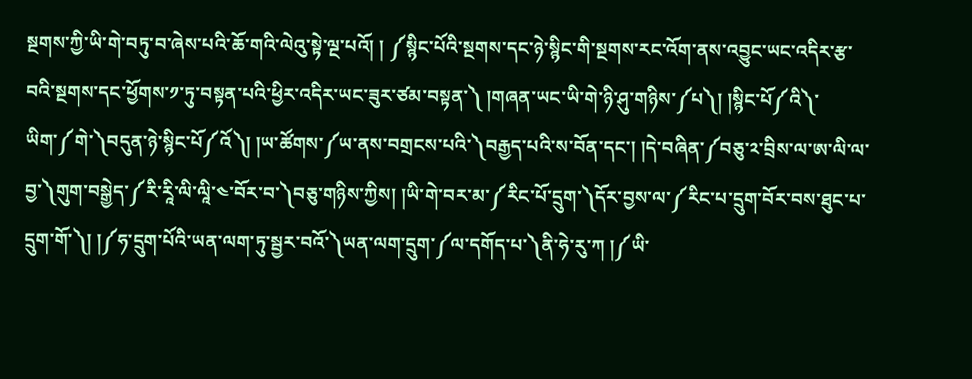སྔགས་ཀྱི་ཡི་གེ་བཏུ་བ་ཞེས་པའི་ཆོ་གའི་ལེའུ་སྟེ་ལྔ་པའོ། ། ༼སྙིང་པོའི་སྔགས་དང་ཉེ་སྙིང་གི་སྔགས་རང་འོག་ནས་འབྱུང་ཡང་འདིར་རྩ་བའི་སྔགས་དང་ཕྱོགས་༡་ཏུ་བསྟན་པའི་ཕྱིར་འདིར་ཡང་ཟུར་ཙམ་བསྟན་༽ །གཞན་ཡང་ཡི་གེ་ཉི་ཤུ་གཉིས་༼པ༽། །སྙིང་པོ༼འི༽་ཡིག་༼གེ་༽བདུན་ཉེ་སྙིང་པོ༼འོ༽། །ཡ་ཚོགས་༼ཡ་ནས་བགྲངས་པའི་༽བརྒྱད་པའི་ས་བོན་དང་། །དེ་བཞིན་༼བཅུ་༢་བྲིས་ལ་ཨ་ལི་ལ་བྱ་༽གུག་བསྒྱེད་༼རི་རཱི་ལི་ལཱི་༤་བོར་བ་༽བཅུ་གཉིས་ཀྱིས། །ཡི་གེ་བར་མ་༼རིང་པོ་དྲུག་༽དོར་བྱས་ལ་༼རིང་པ་དྲུག་བོར་བས་ཐུང་པ་དྲུག་གོ་༽། །༼ཧ་དྲུག་པོའི་ཡན་ལག་ཏུ་སྦྱར་བའོ་༽ཡན་ལག་དྲུག་༼ལ་དགོད་པ་༽ནི་ཧེ་རུ་ཀ །༼ཡི་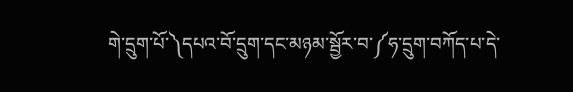གེ་དྲུག་པོ་༽དཔའ་བོ་དྲུག་དང་མཉམ་སྦྱོར་བ་༼ཧ་དྲུག་བཀོད་པ་དེ་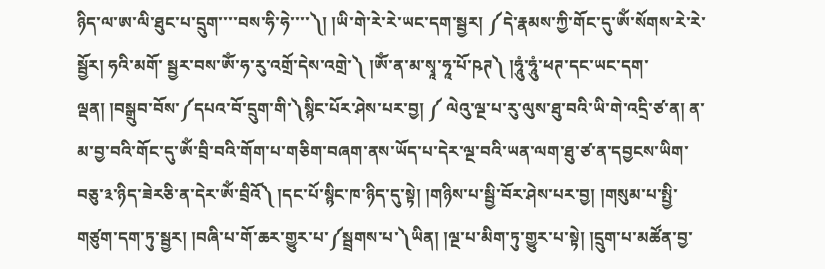ཉིད་ལ་ཨ་ལི་ཐུང་པ་དྲུག་་་་བས་ཧི་ཧེ་་་་༽། །ཡི་གེ་རེ་རེ་ཡང་དག་སྦྱར། ༼དེ་རྣམས་ཀྱི་གོང་དུ་ཨོཾ་སོགས་རེ་རེ་སྦྱོར། ཧའི་མགོ་ སྦྱར་བས་ཨོཾ་ཧ་རུ་འགྲོ་དེས་འགྲེ་༽ །ཨོཾ་ན་མ་སྭཱ་ཧཱ་པོ་ཥཊ༽ །ཧཱུཾ་ཧཱུཾ་ཕཊ་དང་ཡང་དག་ལྡན། །བསྒྲུབ་བོས་༼དཔའ་བོ་དྲུག་གི་༽སྙིང་པོར་ཤེས་པར་བྱ། ༼ ལེའུ་ལྔ་པ་རུ་ལུས་ཐུ་བའི་ཡི་གེ་འདྲི་ཙ་ན། ན་མ་བྱ་བའི་གོང་དུ་ཨོཾ་བྲི་བའི་གོག་པ་གཅིག་བཞག་ནས་ཡོད་པ་དེར་ལྔ་བའི་ཡན་ལག་ཐུ་ཙ་ན་དབྱངས་ཡིག་བཅུ་༣་ཉིད་ཟེརཅི་ན་དེར་ཨོཾ་བྲིའོ༽ །དང་པོ་སྙིང་ཁ་ཉིད་དུ་སྟེ། །གཉིས་པ་སྦྱི་བོར་ཤེས་པར་བྱ། །གསུམ་པ་སྤྱི་གཙུག་དག་ཏུ་སྦྱར། །བཞི་པ་གོ་ཆར་གྱུར་པ་༼སྦྲགས་པ་༽ཡིན། །ལྔ་པ་མིག་ཏུ་གྱུར་པ་སྟེ། །དྲུག་པ་མཚོན་བྱ་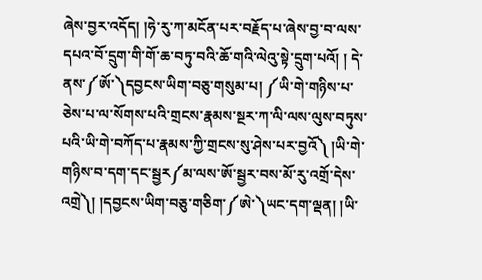ཞེས་བྱར་འདོད། །ཧེ་རུ་ཀ་མངོན་པར་བརྗོད་པ་ཞེས་བྱ་བ་ལས་དཔའ་བོ་དྲུག་གི་གོ་ཆ་བཏུ་བའི་ཆོ་གའི་ལེའུ་སྟེ་དྲུག་པའོ། ། དེ་ནས་༼ཨོ་༽དབྱངས་ཡིག་བཅུ་གསུམ་པ། ༼ཡི་གེ་གཉིས་པ་ཅེས་པ་ལ་སོགས་པའི་གྲངས་རྣམས་སྔར་ཀ་ལི་ལས་ལུས་བཏུས་པའི་ཡི་གེ་བཀོད་པ་རྣམས་ཀྱི་གྲངས་སུ་ཤེས་པར་བྱའོ༽ །ཡི་གེ་གཉིས་བ་དག་དང་སྦྱར༼མ་ལས་ཨོ་སྦྱར་བས་མོ་རུ་འགྲོ་དེས་འགྲེ༽། །དབྱངས་ཡིག་བཅུ་གཅིག་༼ཨེ་༽ཡང་དག་ལྡན། །ཡི་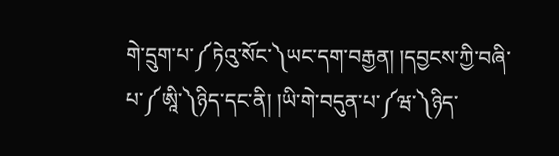གེ་དྲུག་པ་༼ཏེའུ་སོང་༽ཡང་དག་བརྒྱན། །དབྱངས་ཀྱི་བཞི་པ་༼ཨཱི་༽ཉིད་དང་ནི། །ཡི་གེ་བདུན་པ་༼ཝ་༽ཉིད་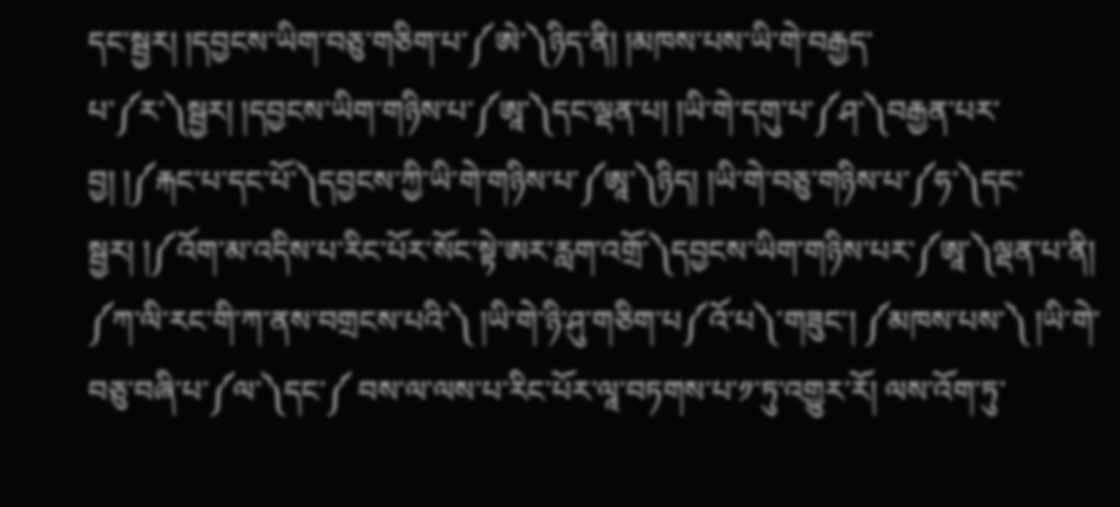དང་སྦྱར། །དབྱངས་ཡིག་བཅུ་གཅིག་པ་༼ཨེ་༽ཉིད་ནི། །མཁས་པས་ཡི་གེ་བརྒྱད་པ་༼ར་༽སྦྱར། །དབྱངས་ཡིག་གཉིས་པ་༼ཨཱ་༽དང་ལྡན་པ། །ཡི་གེ་དགུ་པ་༼ཤ་༽བརྒྱན་པར་བྱ། །༼རྐང་པ་དང་པོ་༽དབྱངས་ཀྱི་ཡི་གེ་གཉིས་པ་༼ཨཱ་༽ཉིད། །ཡི་གེ་བཅུ་གཉིས་པ་༼ཧ་༽དང་སྦྱར། །༼འོག་མ་འདིས་པ་རིང་པོར་སོང་སྟེ་ཨར་རླག་འགྲོ་༽དབྱངས་ཡིག་གཉིས་པར་༼ཨཱ་༽ལྡན་པ་ནི། ༼ཀ་ལི་རང་གི་ཀ་ནས་བགྲངས་པའི་༽ །ཡི་གེ་ཉི་ཤུ་གཅིག་པ༼འོ་པ༽་གཟུང་། ༼མཁས་པས་༽ །ཡི་གེ་བཅུ་བཞི་པ་༼ལ་༽དང་༼ བས་ལ་ལས་པ་རིང་པོར་ལཱ་བཏགས་པ་༡་ཏུ་འགྱུར་རོ། ལས་འོག་ཏུ་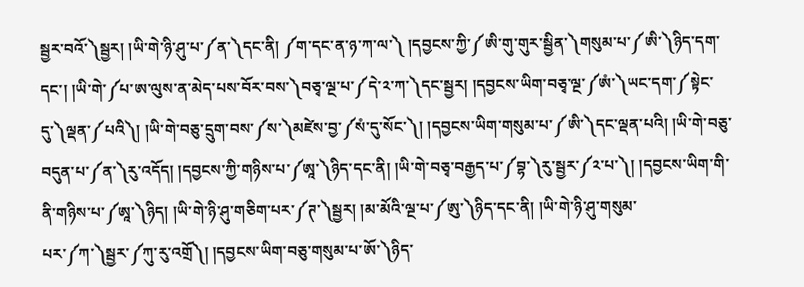སྦྱར་བའོ་༽སྦྱར། །ཡི་གེ་ཉི་ཤུ་པ་༼ན་༽དང་ནི། ༼ག་དང་ན་ཉ་ཀ་ལ་༽ །དབྱངས་ཀྱི་༼ཨི་གུ་གུར་སྦྱིན་༽གསུམ་པ་༼ཨི་༽ཉིད་དག་དང་། །ཡི་གེ་༼པ་ཨ་ལུས་ན་མེད་པས་བོར་བས་༽བཅྭ་ལྔ་པ་༼དེ་༢་ཀ་༽དང་སྦྱར། །དབྱངས་ཡིག་བཅྭ་ལྔ་༼ཨཾ་༽ཡང་དག་༼སྟེང་དུ་༽ལྡན་༼པའི༽། །ཡི་གེ་བཅུ་དྲུག་བས་༼ས་༽མཛེས་བྱ་༼སཾ་དུ་སོང་༽། །དབྱངས་ཡིག་གསུམ་པ་༼ཨི་༽དང་ལྡན་པའི། །ཡི་གེ་བཅུ་བདུན་པ་༼ན་༽རུ་འདོད། །དབྱངས་ཀྱི་གཉིས་པ་༼ཨཱ་༽ཉིད་དང་ནི། །ཡི་གེ་བཅྭ་བརྒྱད་པ་༼བྷ་༽རུ་སྦྱར་༼༢་པ་༽། །དབྱངས་ཡིག་གི་ནི་གཉིས་པ་༼ཨཱ་༽ཉིད། །ཡི་གེ་ཉི་ཤུ་གཅིག་པར་༼ཊ་༽སྦྱར། །མ་མོའི་ལྔ་པ་༼ཨུ་༽ཉིད་དང་ནི། །ཡི་གེ་ཉི་ཤུ་གསུམ་པར་༼ཀ་༽སྦྱར་༼ཀུ་རུ་འགྲོ༽། །དབྱངས་ཡིག་བཅུ་གསུམ་པ་ཨོ་༽ཉིད་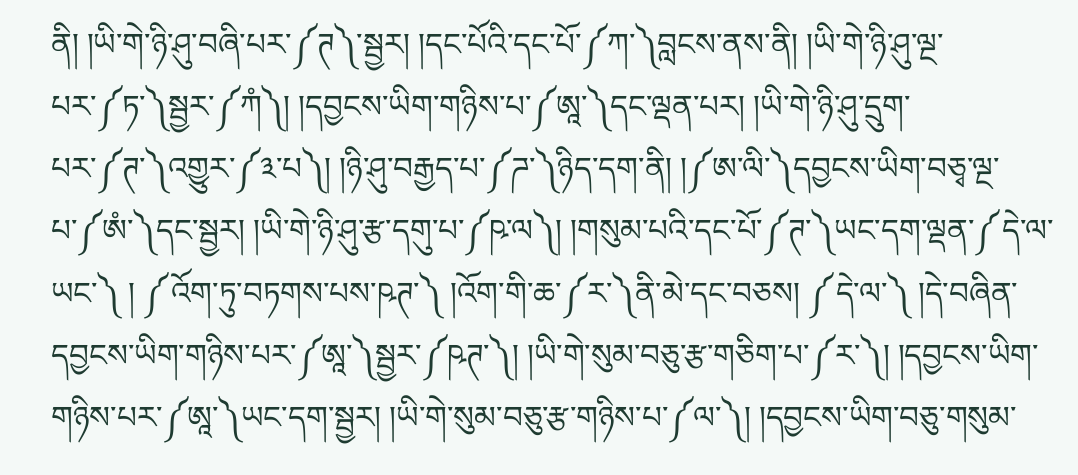ནི། །ཡི་གེ་ཉི་ཤུ་བཞི་པར་༼ཊ༽་སྦྱར། །དང་པོའི་དང་པོ་༼ཀ་༽བླངས་ནས་ནི། །ཡི་གེ་ཉི་ཤུ་ལྔ་པར་༼ཏ་༽སྦྱར་༼ཀཾ༽། །དབྱངས་ཡིག་གཉིས་པ་༼ཨཱ་༽དང་ལྡན་པར། །ཡི་གེ་ཉི་ཤུ་དྲུག་པར་༼ཊ་༽འགྱུར་༼༣་པ༽། །ཉི་ཤུ་བརྒྱད་པ་༼ཌ་༽ཉིད་དག་ནི། །༼ཨ་ལི་༽དབྱངས་ཡིག་བཅྭ་ལྔ་པ་༼ཨཾ་༽དང་སྦྱར། །ཡི་གེ་ཉི་ཤུ་རྩ་དགུ་པ་༼ཥ་ལ༽། །གསུམ་པའི་དང་པོ་༼ཊ་༽ཡང་དག་ལྡན་༼དེ་ལ་ཡང་༽ ། ༼འོག་ཏུ་བཏགས་པས་ཥཊ་༽ །འོག་གི་ཆ་༼ར་༽ནི་མེ་དང་བཅས། ༼དེ་ལ་༽ །དེ་བཞིན་དབྱངས་ཡིག་གཉིས་པར་༼ཨཱ་༽སྦྱར་༼ཥཊ་༽། །ཡི་གེ་སུམ་བཅུ་རྩ་གཅིག་པ་༼ར་༽། །དབྱངས་ཡིག་གཉིས་པར་༼ཨཱ་༽ཡང་དག་སྦྱར། །ཡི་གེ་སུམ་བཅུ་རྩ་གཉིས་པ་༼ལ་༽། །དབྱངས་ཡིག་བཅུ་གསུམ་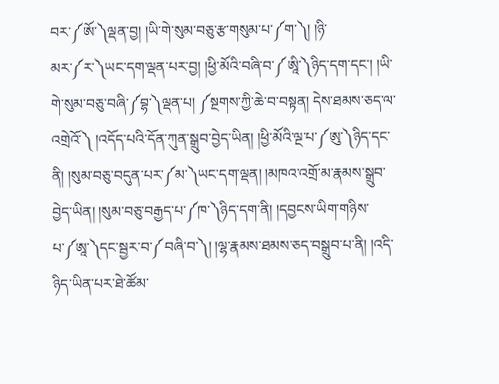བར་༼ཨོ་༽ལྡན་བྱ། །ཡི་གེ་སུམ་བཅུ་རྩ་གསུམ་པ་༼ག་༽། །ཉི་མར་༼ར་༽ཡང་དག་ལྡན་པར་བྱ། །ཕྱི་མོའི་བཞི་བ་༼ཨཱི་༽ཉིད་དག་དང་། །ཡི་གེ་སུམ་བཅུ་བཞི་༼བྷ་༽ལྡན་པ། ༼སྔགས་ཀྱི་ཆེ་བ་བསྟན། དེས་ཐམས་ཅད་ལ་འགྲེའོ་༽ །འདོད་པའི་དོན་ཀུན་སྒྲུབ་བྱེད་ཡིན། །ཕྱི་མོའི་ལྔ་པ་༼ཨུ་༽ཉིད་དང་ནི། །སུམ་བཅུ་བདུན་པར་༼མ་༽ཡང་དག་ལྡན། །མཁའ་འགྲོ་མ་རྣམས་སྒྲུབ་བྱེད་ཡིན། །སུམ་བཅུ་བརྒྱད་པ་༼ཁ་༽ཉིད་དག་ནི། །དབྱངས་ཡིག་གཉིས་པ་༼ཨཱ་༽དང་སྦྱར་བ་༼བཞི་བ་༽། །ལྷ་རྣམས་ཐམས་ཅད་བསྒྲུབ་པ་ནི། །འདི་ཉིད་ཡིན་པར་ཐེ་ཚོམ་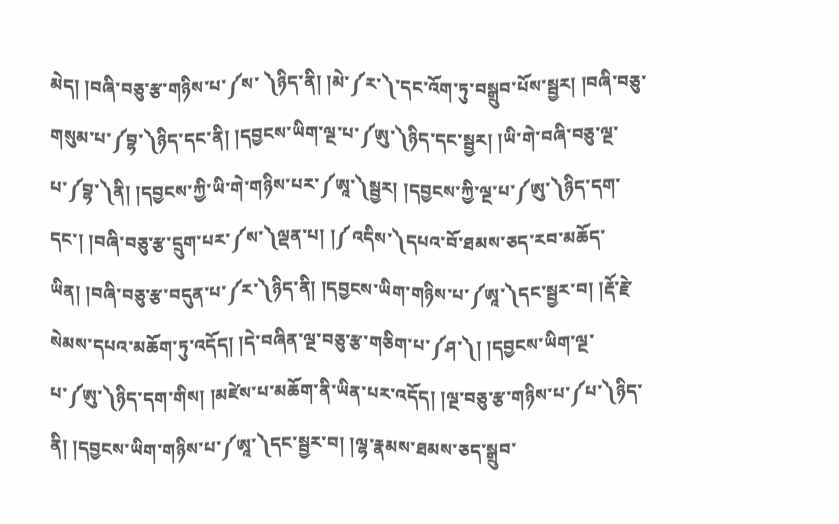མེད། །བཞི་བཅུ་རྩ་གཉིས་པ་༼ས་ ༽ཉིད་ནི། །མེ་༼ར་༽་དང་འོག་ཏུ་བསྒྲུབ་པོས་སྦྱར། །བཞི་བཅུ་གསུམ་པ་༼བྷ་༽ཉིད་དང་ནི། །དབྱངས་ཡིག་ལྔ་པ་༼ཨུ་༽ཉིད་དང་སྦྱར། །ཡི་གེ་བཞི་བཅུ་ལྔ་པ་༼བྷ་༽ནི། །དབྱངས་ཀྱི་ཡི་གེ་གཉིས་པར་༼ཨཱ་༽སྦྱར། །དབྱངས་ཀྱི་ལྔ་པ་༼ཨུ་༽ཉིད་དག་དང་། །བཞི་བཅུ་རྩ་དྲུག་པར་༼ས་༽ལྡན་པ། །༼འདིས་༽དཔའ་བོ་ཐམས་ཅད་རབ་མཆོད་ཡིན། །བཞི་བཅུ་རྩ་བདུན་པ་༼ར་༽ཉིད་ནི། །དབྱངས་ཡིག་གཉིས་པ་༼ཨཱ་༽དང་སྦྱར་བ། །རྡོ་རྗེ་སེམས་དཔའ་མཆོག་ཏུ་འདོད། །དེ་བཞིན་ལྔ་བཅུ་རྩ་གཅིག་པ་༼ཤ་༽། །དབྱངས་ཡིག་ལྔ་པ་༼ཨུ་༽ཉིད་དག་གིས། །མཛེས་པ་མཆོག་ནི་ཡིན་པར་འདོད། །ལྔ་བཅུ་རྩ་གཉིས་པ་༼པ་༽ཉིད་ནི། །དབྱངས་ཡིག་གཉིས་པ་༼ཨཱ་༽དང་སྦྱར་བ། །ལྷ་རྣམས་ཐམས་ཅད་སྒྲུབ་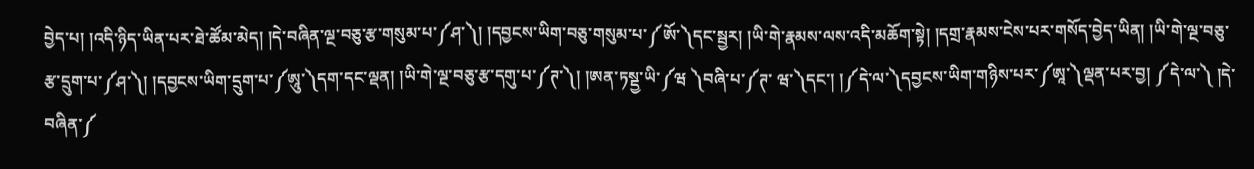བྱེད་པ། །འདི་ཉིད་ཡིན་པར་ཐེ་ཚོམ་མེད། །དེ་བཞིན་ལྔ་བཅུ་རྩ་གསུམ་པ་༼ཤ་༽། །དབྱངས་ཡིག་བཅུ་གསུམ་པ་༼ཨོ་༽དང་སྦྱར། །ཡི་གེ་རྣམས་ལས་འདི་མཆོག་སྟེ། །དགྲ་རྣམས་ངེས་པར་གསོད་བྱེད་ཡིན། །ཡི་གེ་ལྔ་བཅུ་རྩ་དྲུག་པ་༼ཤ་༽། །དབྱངས་ཡིག་དྲུག་པ་༼ཨཱུ་༽དག་དང་ལྡན། །ཡི་གེ་ལྔ་བཅུ་རྩ་དགུ་པ་༼ཊ་༽། །ཨན་ཏསྡྱ་ཡི་༼ཝ ༽བཞི་པ་༼ཊ་ ཝ་༽དང་། །༼དེ་ལ་༽དབྱངས་ཡིག་གཉིས་པར་༼ཨཱ་༽ལྡན་པར་བྱ། ༼དེ་ལ་༽ །དེ་བཞིན་༼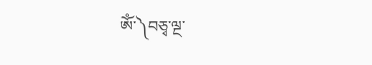ཨོཾ་༽བཅྭ་ལྔ་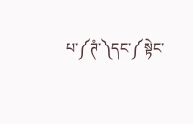པ་༼ཊཾ་༽དང་༼སྟེང་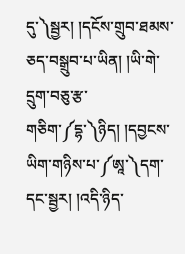དུ་༽སྦྱར། །དངོས་གྲུབ་ཐམས་ཅད་བསྒྲུབ་པ་ཡིན། །ཡི་གེ་དྲུག་བཅུ་རྩ་གཅིག་༼དྷ་༽ཉིད། །དབྱངས་ཡིག་གཉིས་པ་༼ཨཱ་༽དག་དང་སྦྱར། །འདི་ཉིད་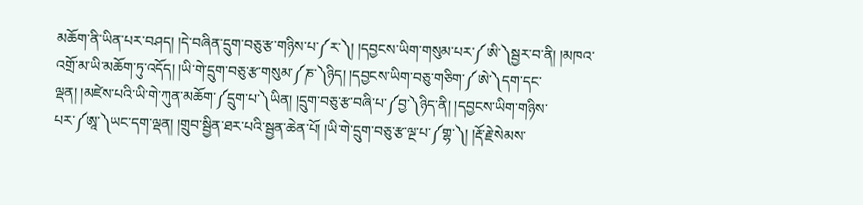མཆོག་ནི་ཡིན་པར་བཤད། །དེ་བཞིན་དྲུག་བཅུ་རྩ་གཉིས་པ་༼ར་༽། །དབྱངས་ཡིག་གསུམ་པར་༼ཨི་༽སྦྱར་བ་ནི། །མཁའ་འགྲོ་མ་ཡི་མཆོག་ཏུ་འདོད། །ཡི་གེ་དྲུག་བཅུ་རྩ་གསུམ་༼ཎ་༽ཉིད། །དབྱངས་ཡིག་བཅུ་གཅིག་༼ཨེ་༽དག་དང་ལྡན། །མཛེས་པའི་ཡི་གེ་ཀུན་མཆོག་༼དྲུག་པ་༽ཡིན། །དྲུག་བཅུ་རྩ་བཞི་པ་༼བྱ་༽ཉིད་ནི། །དབྱངས་ཡིག་གཉིས་པར་༼ཨཱ་༽ཡང་དག་ལྡན། །གྲུབ་སྦྱིན་ཐར་པའི་སྦྱན་ཆེན་པོ། །ཡི་གེ་དྲུག་བཅུ་རྩ་ལྔ་པ་༼གྷ་༽། །རྡོ་རྗེ་སེམས་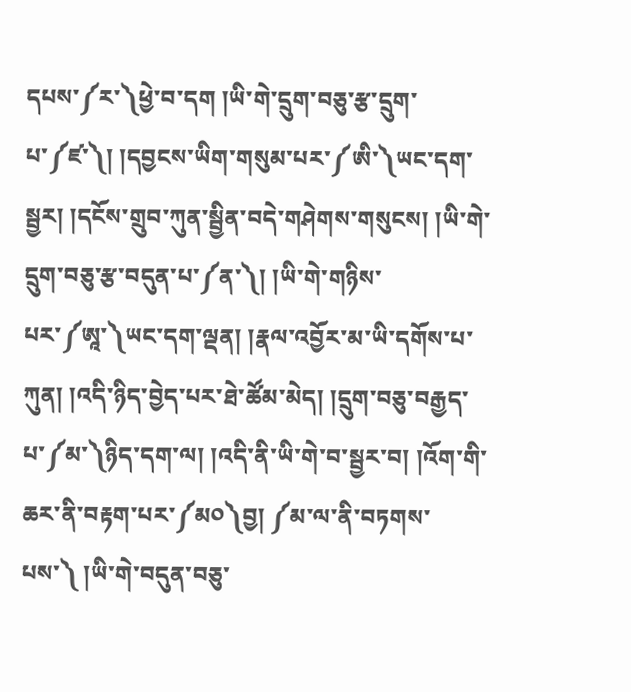དཔས་༼ར་༽ཕྱེ་བ་དག །ཡི་གེ་དྲུག་བཅུ་རྩ་དྲུག་པ་༼ཛ་༽། །དབྱངས་ཡིག་གསུམ་པར་༼ཨི་༽ཡང་དག་སྦྱར། །དངོས་གྲུབ་ཀུན་སྦྱིན་བདེ་གཤེགས་གསུངས། །ཡི་གེ་དྲུག་བཅུ་རྩ་བདུན་པ་༼ན་༽། །ཡི་གེ་གཉིས་པར་༼ཨཱ་༽ཡང་དག་ལྡན། །རྣལ་འབྱོར་མ་ཡི་དགོས་པ་ཀུན། །འདི་ཉིད་བྱེད་པར་ཐེ་ཚོམ་མེད། །དྲུག་བཅུ་བརྒྱད་པ་༼མ་༽ཉིད་དག་ལ། །འདི་ནི་ཡི་གེ་བ་སྦྱར་བ། །འོག་གི་ཆར་ནི་བརྟག་པར་༼མ༠༽བྱ། ༼མ་ལ་ནི་བཏགས་པས་༽ །ཡི་གེ་བདུན་བཅུ་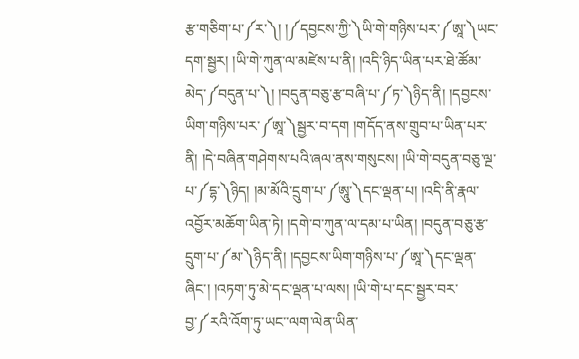རྩ་གཅིག་པ་༼ར་༽། །༼དབྱངས་ཀྱི་༽ཡི་གེ་གཉིས་པར་༼ཨཱ་༽ཡང་དག་སྦྱར། །ཡི་གེ་ཀུན་ལ་མཛེས་པ་ནི། །འདི་ཉིད་ཡིན་པར་ཐེ་ཚོམ་མེད་༼བདུན་པ་༽། །བདུན་བཅུ་རྩ་བཞི་པ་༼ཏ་༽ཉིད་ནི། །དབྱངས་ཡིག་གཉིས་པར་༼ཨཱ་༽སྦྱར་བ་དག །གདོད་ནས་གྲུབ་པ་ཡིན་པར་ནི། །དེ་བཞིན་གཤེགས་པའི་ཞལ་ནས་གསུངས། །ཡི་གེ་བདུན་བཅུ་ལྔ་པ་༼དྷ་༽ཉིད། །མ་མོའི་དྲུག་པ་༼ཨཱུ་༽དང་ལྡན་པ། །འདི་ནི་རྣལ་འབྱོར་མཆོག་ཡིན་ཏེ། །དགེ་བ་ཀུན་ལ་དམ་པ་ཡིན། །བདུན་བཅུ་རྩ་དྲུག་པ་༼མ་༽ཉིད་ནི། །དབྱངས་ཡིག་གཉིས་པ་༼ཨཱ་༽དང་ལྡན་ཞིང་། །འཏག་ཏུ་མེ་དང་ལྡན་པ་ལས། །ཡི་གེ་པ་དང་སྦྱར་བར་བྱ་༼རའི་འོག་ཏུ་ཡང་་ལག་ལེན་ཡིན་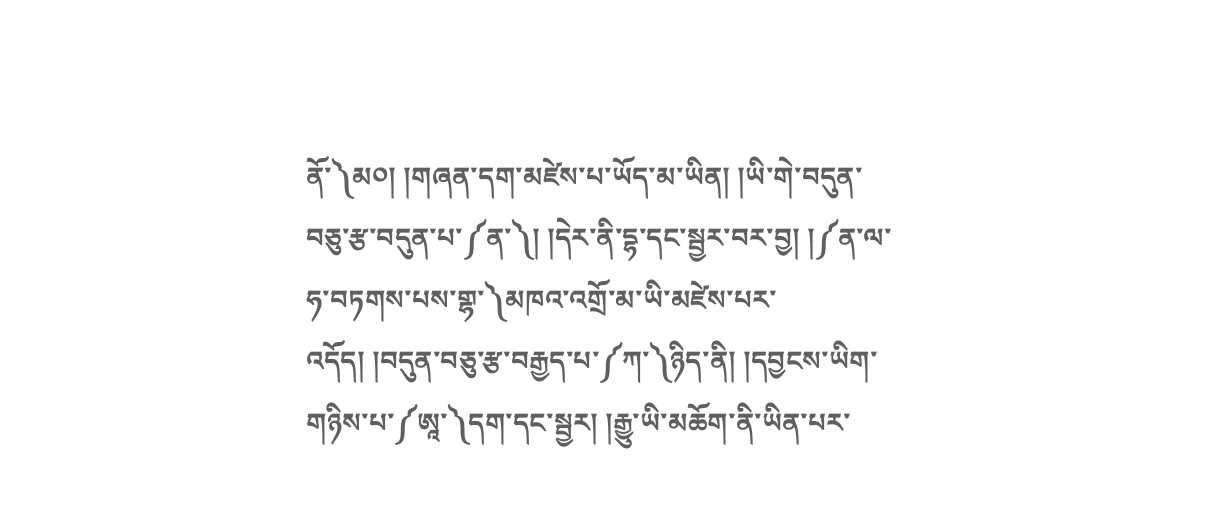ནོ་༽མ༠། །གཞན་དག་མཛེས་པ་ཡོད་མ་ཡིན། །ཡི་གེ་བདུན་བཅུ་རྩ་བདུན་པ་༼ན་༽། །དེར་ནི་དྷ་དང་སྦྱར་བར་བྱ། །༼ན་ལ་ཧ་བཏགས་པས་གྷ་༽མཁའ་འགྲོ་མ་ཡི་མཛེས་པར་འདོད། །བདུན་བཅུ་རྩ་བརྒྱད་པ་༼ཀ་༽ཉིད་ནི། །དབྱངས་ཡིག་གཉིས་པ་༼ཨཱ་༽དག་དང་སྦྱར། །རྒྱུ་ཡི་མཆོག་ནི་ཡིན་པར་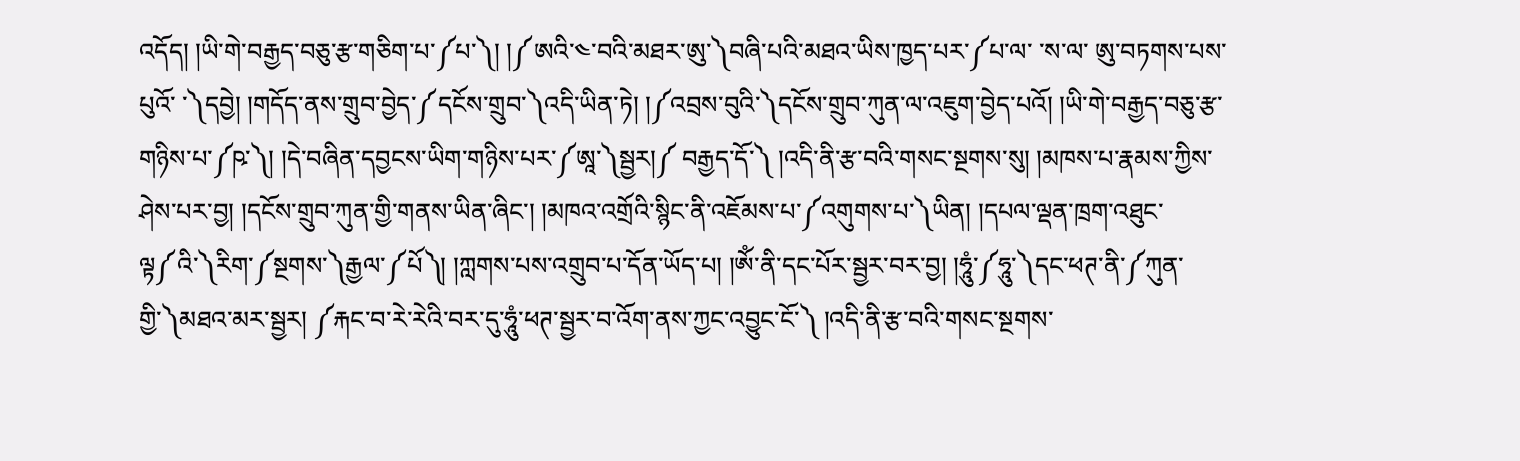འདོད། །ཡི་གེ་བརྒྱད་བཅུ་རྩ་གཅིག་པ་༼པ་༽། །༼ཨའི་༤་བའི་མཐར་ཨུ་༽བཞི་པའི་མཐའ་ཡིས་ཁྱད་པར་༼པ་ལ་ ་ས་ལ་ ཨུ་བཏགས་པས་པུའོ་ ་༽དབྱེ། །གདོད་ནས་གྲུབ་བྱེད་༼དངོས་གྲུབ་༽འདི་ཡིན་ཏེ། །༼འབྲས་བུའི་༽དངོས་གྲུབ་ཀུན་ལ་འཇུག་བྱེད་པའོ། །ཡི་གེ་བརྒྱད་བཅུ་རྩ་གཉིས་པ་༼ཥ་༽། །དེ་བཞིན་དབྱངས་ཡིག་གཉིས་པར་༼ཨཱ་༽སྦྱར།༼ བརྒྱད་དོ་༽ །འདི་ནི་རྩ་བའི་གསང་སྔགས་སུ། །མཁས་པ་རྣམས་ཀྱིས་ཤེས་པར་བྱ། །དངོས་གྲུབ་ཀུན་གྱི་གནས་ཡིན་ཞིང་། །མཁའ་འགྲོའི་སྙིང་ནི་འཇོམས་པ་༼འགུགས་པ་༽ཡིན། །དཔལ་ལྡན་ཁྲག་འཐུང་ལྟ༼འི་༽རིག་༼སྔགས་༽རྒྱལ་༼པོ༽། །ཀླགས་པས་འགྲུབ་པ་དོན་ཡོད་པ། །ཨོཾ་ནི་དང་པོར་སྦྱར་བར་བྱ། །ཧཱུཾ་༼ཧཱུ་༽དང་ཕཊ་ནི་༼ཀུན་གྱི་༽མཐའ་མར་སྦྱར། ༼རྐང་བ་རེ་རེའི་བར་དུ་ཧཱུཾ་ཕཊ་སྦྱར་བ་འོག་ནས་ཀྱང་འབྱུང་ངོ་༽ །འདི་ནི་རྩ་བའི་གསང་སྔགས་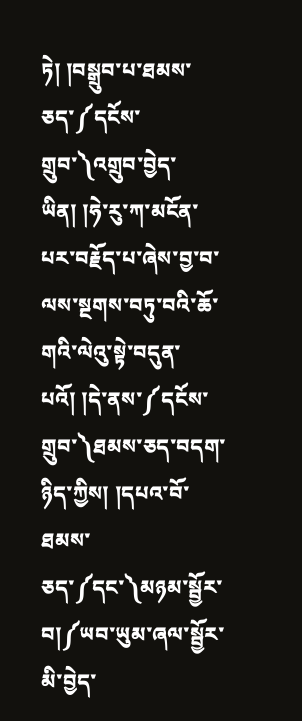ཏེ། །བསྒྲུབ་པ་ཐམས་ཅད་༼དངོས་གྲུབ་༽འགྲུབ་བྱེད་ཡིན། །ཧེ་རུ་ཀ་མངོན་པར་བརྗོད་པ་ཞེས་བྱ་བ་ལས་སྔགས་བཏུ་བའི་ཆོ་གའི་ལེའུ་སྟེ་བདུན་པའོ། །དེ་ནས་༼དངོས་གྲུབ་༽ཐམས་ཅད་བདག་ཉིད་ཀྱིས། །དཔའ་བོ་ཐམས་ཅད་༼དང་༽མཉམ་སྦྱོར་བ།༼ཡབ་ཡུམ་ཞལ་སྦྱོར་མི་བྱེད་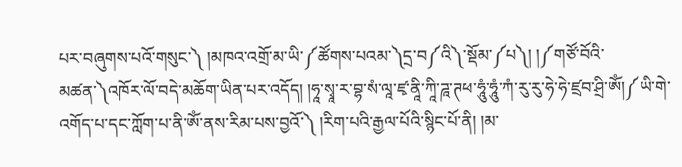པར་བཞུགས་པའོ་གསུང་༽ །མཁའ་འགྲོ་མ་ཡི་༼ཚོགས་པའམ་༽དྲ་བ༼འི༽་སྡོམ་༼པ༽། །༼གཙོ་བོའི་མཚན་༽འཁོར་ལོ་བདེ་མཆོག་ཡིན་པར་འདོད། །ཧཱ་སྭཱ་ར་བྷ་སཾ་ལཱ་ཛྭ་ནཱི་ཀཱི་ཌཱ་ཊཕ་ཧཱུཾ་ཧཱུཾ་ཀཾ་རུ་རུ་ཧེ་ཧེ་ཛྲབ་ཤྲི་ཨོཾ།༼ཡི་གེ་འགོད་པ་དང་ཀློག་པ་ནི་ཨོཾ་ནས་རིམ་པས་བྱའོ་༽ །རིག་པའི་རྒྱལ་པོའི་སྙིང་པོ་ནི། །མ་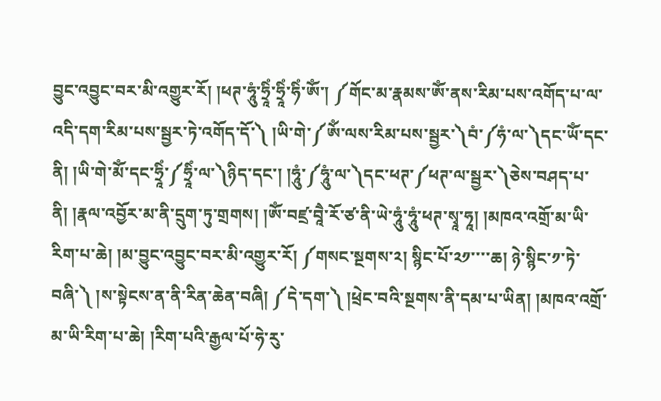བྱུང་འབྱུང་བར་མི་འགྱུར་རོ། །ཕཊ་ཧཱུཾ་ཧྲཱིཾ་ཧྲཱིཾ་ཧིཾ་ཨོཾ་། ༼གོང་མ་རྣམས་ཨོཾ་ནས་རིམ་པས་འགོད་པ་ལ་འདི་དག་རིམ་པས་སྦྱར་ཏེ་འགོད་དོ་༽ །ཡི་གེ་༼ཨོཾ་ལས་རིམ་པས་སྦྱར་༽བཾ་༼ཧཾ་ལ་༽དང་ཡོཾ་དང་ནི། །ཡི་གེ་མོཾ་དང་ཧྲཱིཾ་༼ཧྲཱིཾ་ལ་༽ཉིད་དང་། །ཧཱུཾ་༼ཧཱུཾ་ལ་༽དང་ཕཊ་༼ཕཊ་ལ་སྦྱར་༽ཅེས་བཤད་པ་ནི། །རྣལ་འབྱོར་མ་ནི་དྲུག་ཏུ་གྲགས། །ཨོཾ་བཛྲ་བཱཻ་རོ་ཙ་ནི་ཡེ་ཧཱུཾ་ཧཱུཾ་ཕཊ་སྭཱ་ཧཱ། །མཁའ་འགྲོ་མ་ཡི་རིག་པ་ཆེ། །མ་བྱུང་འབྱུང་བར་མི་འགྱུར་རོ། ༼གསང་སྔགས་༢། སྙིང་པོ་༢༡་་་་ཆ། ཉེ་སྙིང་༡་ཏེ་བཞི་༽ །ས་སྟེངས་ན་ནི་རིན་ཆེན་བཞི། ༼དེ་དག་༽ །ཕྲེང་བའི་སྔགས་ནི་དམ་པ་ཡིན། །མཁའ་འགྲོ་མ་ཡི་རིག་པ་ཆེ། །རིག་པའི་རྒྱལ་པོ་ཧེ་རུ་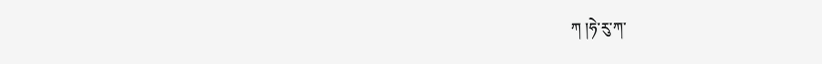ཀ །ཧེ་རུ་ཀ་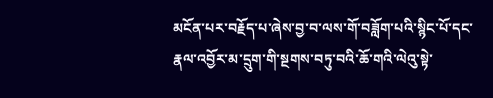མངོན་པར་བརྗོད་པ་ཞེས་བྱ་བ་ལས་གོ་བཟློག་པའི་སྙིང་པོ་དང་རྣལ་འབྱོར་མ་དྲུག་གི་སྔགས་བཏུ་བའི་ཆོ་གའི་ལེའུ་སྟེ་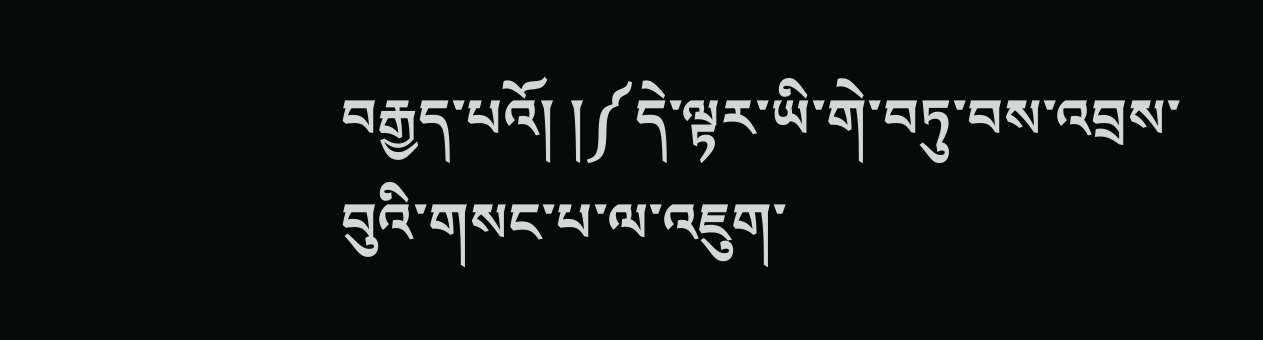བརྒྱད་པའོ། །༼དེ་ལྟར་ཡི་གེ་བཏུ་བས་འབྲས་བུའི་གསང་པ་ལ་འཇུག་